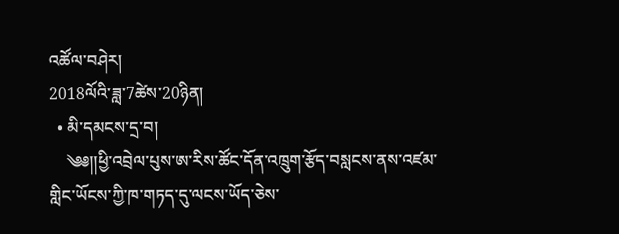འཚོལ་བཤེར།
2018ལོའི་ཟླ་7ཚེས་20ཉིན།
  • མི་དམངས་དྲ་བ།
    ༄༅།།ཕྱི་འབྲེལ་པུས་ཨ་རིས་ཚོང་དོན་འཁྲུག་རྩོད་བསླངས་ནས་འཛམ་གླིང་ཡོངས་ཀྱི་ཁ་གཏད་དུ་ལངས་ཡོད་ཅེས་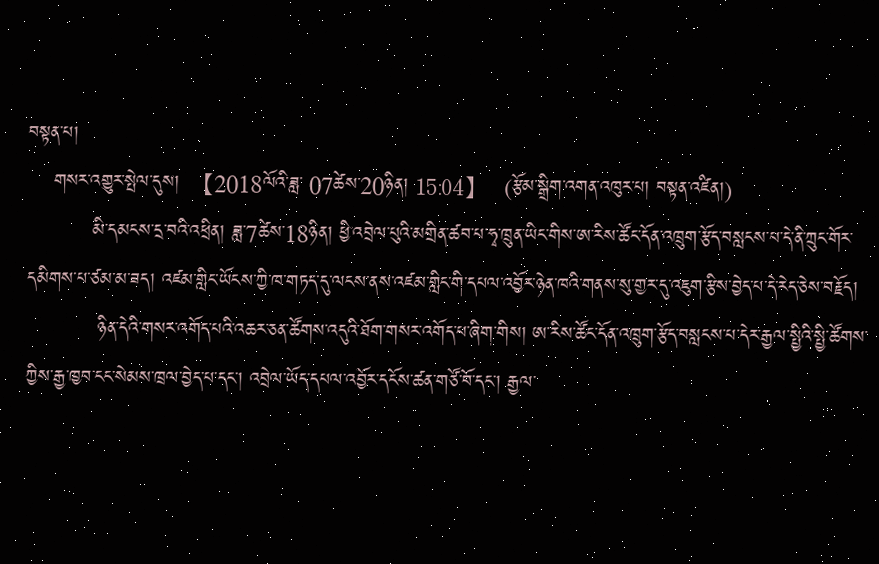བསྟན་པ།
    གསར་འགྱུར་སྤེལ་དུས།  【2018ལོའི་ཟླ་ 07ཚེས་20ཉིན། 15:04】   (རྩོམ་སྒྲིག་འགན་འཁུར་པ། བསྟན་འཛིན།)
          མི་དམངས་དྲ་བའི་འཕྲིན། ཟླ་7ཚེས་18ཉིན། ཕྱི་འབྲེལ་པུའི་མགྲིན་ཚབ་པ་ཧྭ་ཁྲུན་ཡིང་གིས་ཨ་རིས་ཚོང་དོན་འཁྲུག་རྩོད་བསླངས་པ་དེ་ནི་ཀྲུང་གོར་དམིགས་པ་ཙམ་མ་ཟད། འཛམ་གླིང་ཡོངས་ཀྱི་ཁ་གཏད་དུ་ལངས་ནས་འཛམ་གླིང་གི་དཔལ་འབྱོར་ཉེན་ཁའི་གནས་སུ་གྱར་དུ་འཇུག་རྩིས་བྱེད་པ་དེ་རེད་ཅེས་བརྗོད།
           ཉིན་དེའི་གསར་འགོད་པའི་འཆར་ཅན་ཚོགས་འདུའི་ཐོག་གསར་འགོད་པ་ཞིག་གིས། ཨ་རིས་ཚོང་དོན་འཁྲུག་རྩོད་བསླངས་པ་དེར་རྒྱལ་སྤྱིའི་སྤྱི་ཚོགས་ཀྱིས་རྒྱ་ཁྱབ་ངང་སེམས་ཁྲལ་བྱེད་པ་དང་། འབྲེལ་ཡོད་དཔལ་འབྱོར་དངོས་ཚན་གཙོ་བོ་དང་། རྒྱལ་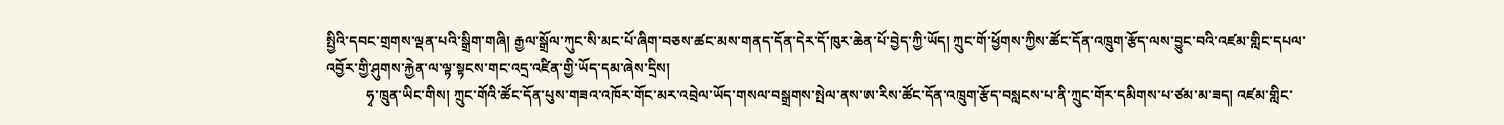སྤྱིའི་དབང་གྲགས་ལྡན་པའི་སྒྲིག་གཞི། རྒྱལ་སྒྲོལ་ཀུང་སི་མང་པོ་ཞིག་བཅས་ཚང་མས་གནད་དོན་དེར་དོ་ཁུར་ཆེན་པོ་བྱེད་ཀྱི་ཡོད། ཀྲུང་གོ་ཕྱོགས་ཀྱིས་ཚོང་དོན་འཁྲུག་རྩོད་ལས་བྱུང་བའི་འཛམ་གླིང་དཔལ་འབྱོར་གྱི་ཤུགས་རྐྱེན་ལ་ལྟ་སྟངས་གང་འདྲ་འཛིན་གྱི་ཡོད་དམ་ཞེས་དྲིས།
           ཧྭ་ཁྲུན་ཡིང་གིས། ཀྲུང་གོའི་ཚོང་དོན་པུས་གཟའ་འཁོར་གོང་མར་འབྲེལ་ཡོད་གསལ་བསྒྲགས་སྤེལ་ནས་ཨ་རིས་ཚོང་དོན་འཁྲུག་རྩོད་བསླངས་པ་ནི་ཀྲུང་གོར་དམིགས་པ་ཙམ་མ་ཟད། འཛམ་གླིང་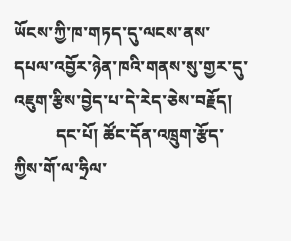ཡོངས་ཀྱི་ཁ་གཏད་དུ་ལངས་ནས་དཔལ་འབྱོར་ཉེན་ཁའི་གནས་སུ་གྱར་དུ་འཇུག་རྩིས་བྱེད་པ་དེ་རེད་ཅེས་བརྗོད།
          དང་པོ། ཚོང་དོན་འཁྲུག་རྩོད་ཀྱིས་གོ་ལ་ཧྲིལ་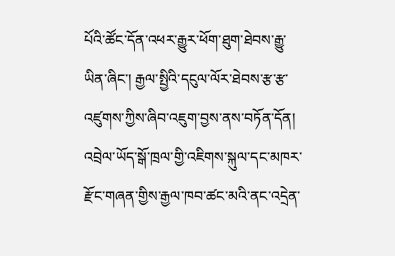པོའི་ཚོང་དོན་འཕར་རྒྱུར་ཕོག་ཐུག་ཐེབས་རྒྱུ་ཡིན་ཞིང་། རྒྱལ་སྤྱིའི་དངུལ་ལོར་ཐེབས་རྩ་རྩ་འཛུགས་ཀྱིས་ཞིབ་འཇུག་བྱས་ནས་བཏོན་དོན། འབྲེལ་ཡོད་སྒོ་ཁྲལ་གྱི་འཇིགས་སྐུལ་དང་མཁར་རྫོང་གཞན་གྱིས་རྒྱལ་ཁབ་ཚང་མའི་ནང་འདྲེན་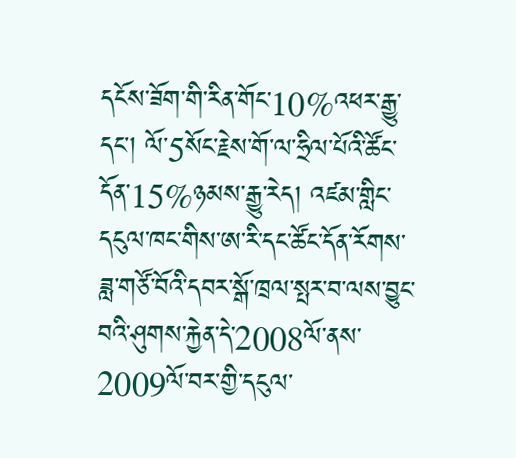དངོས་ཟོག་གི་རིན་གོང་10%འཕར་རྒྱུ་དང་། ལོ་5སོང་རྗེས་གོ་ལ་ཧྲིལ་པོའི་ཚོང་དོན་15%ཉམས་རྒྱུ་རེད། འཛམ་གླིང་དངུལ་ཁང་གིས་ཨ་རི་དང་ཚོང་དོན་རོགས་ཟླ་གཙོ་བོའི་དབར་སྒོ་ཁྲལ་སྤར་བ་ལས་བྱུང་བའི་ཤུགས་རྐྱེན་དེ་2008ལོ་ནས་2009ལོ་བར་གྱི་དངུལ་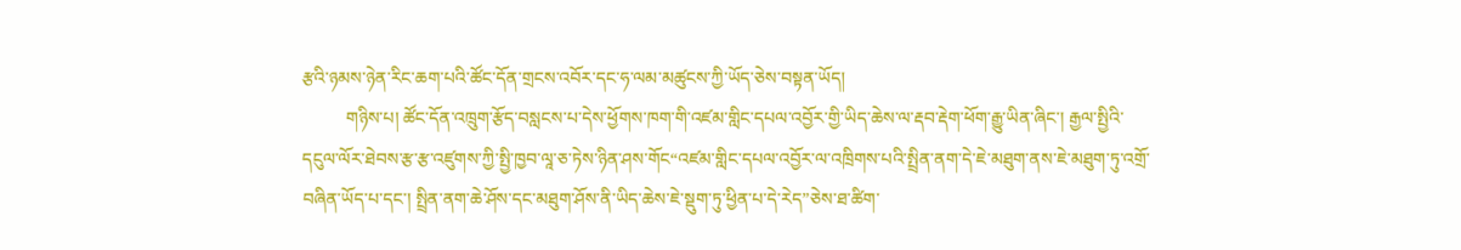རྩའི་ཉམས་ཉེན་རིང་ཆག་པའི་ཚོང་དོན་གྲངས་འབོར་དང་ཧ་ལམ་མཚུངས་ཀྱི་ཡོད་ཅེས་བསྟན་ཡོད།
          གཉིས་པ། ཚོང་དོན་འཁྲུག་རྩོད་བསླངས་པ་དེས་ཕྱོགས་ཁག་གི་འཛམ་གླིང་དཔལ་འབྱོར་གྱི་ཡིད་ཆེས་ལ་རྡབ་རྡེག་ཕོག་རྒྱུ་ཡིན་ཞིང་། རྒྱལ་སྤྱིའི་དངུལ་ལོར་ཐེབས་རྩ་རྩ་འཛུགས་ཀྱི་སྤྱི་ཁྱབ་ལཱ་ཅ་ཏེས་ཉིན་ཤས་གོང“འཛམ་གླིང་དཔལ་འབྱོར་ལ་འཁྲིགས་པའི་སྤྲིན་ནག་དེ་ཇེ་མཐུག་ནས་ཇེ་མཐུག་ཏུ་འགྲོ་བཞིན་ཡོད་པ་དང་། སྤྲིན་ནག་ཆེ་ཤོས་དང་མཐུག་ཤོས་ནི་ཡིད་ཆེས་ཇེ་སྡུག་ཏུ་ཕྱིན་པ་དེ་རེད”ཅེས་ཐ་ཚིག་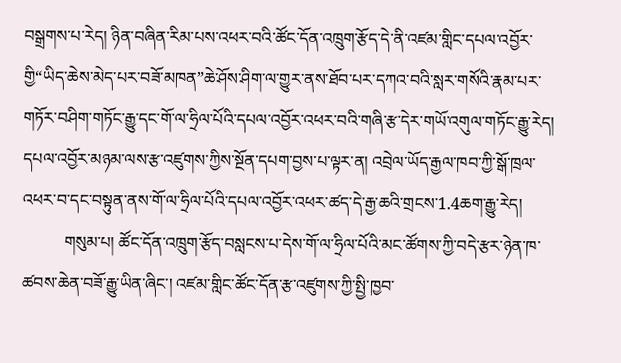བསྒྲགས་པ་རེད། ཉིན་བཞིན་རིམ་པས་འཕར་བའི་ཚོང་དོན་འཁྲུག་རྩོད་དེ་ནི་འཛམ་གླིང་དཔལ་འབྱོར་གྱི“ཡིད་ཆེས་མེད་པར་བཟོ་མཁན”ཆེ་ཤོས་ཤིག་ལ་གྱུར་ནས་ཐོབ་པར་དཀའ་བའི་སླར་གསོའི་རྣམ་པར་གཏོར་བཤིག་གཏོང་རྒྱུ་དང་གོ་ལ་ཧྲིལ་པོའི་དཔལ་འབྱོར་འཕར་བའི་གཞི་རྩ་དེར་གཡོ་འགུལ་གཏོང་རྒྱུ་རེད། དཔལ་འབྱོར་མཉམ་ལས་རྩ་འཛུགས་ཀྱིས་སྔོན་དཔག་བྱས་པ་ལྟར་ན། འབྲེལ་ཡོད་རྒྱལ་ཁབ་ཀྱི་སྒོ་ཁྲལ་འཕར་བ་དང་བསྟུན་ནས་གོ་ལ་ཧྲིལ་པོའི་དཔལ་འབྱོར་འཕར་ཚད་དེ་རྒྱ་ཆའི་གྲངས་1.4ཆག་རྒྱུ་རེད།
          གསུམ་པ། ཚོང་དོན་འཁྲུག་རྩོད་བསླངས་པ་དེས་གོ་ལ་ཧྲིལ་པོའི་མང་ཚོགས་ཀྱི་བདེ་རྩར་ཉེན་ཁ་ཚབས་ཆེན་བཟོ་རྒྱུ་ཡིན་ཞིང་། འཛམ་གླིང་ཚོང་དོན་རྩ་འཛུགས་ཀྱི་སྤྱི་ཁྱབ་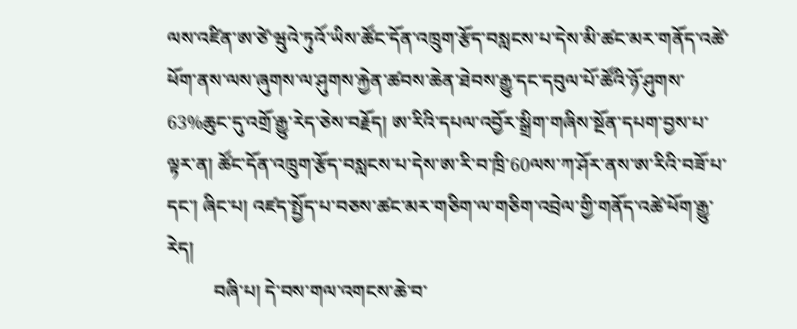ལས་འཛིན་ཨ་ཙེ་ཝུའེ་ཏུའོ་ཡིས་ཚོང་དོན་འཁྲུག་རྩོད་བསླངས་པ་དེས་མི་ཚང་མར་གནོད་འཚེ་ཕོག་ནས་ལས་ཞུགས་ལ་ཤུགས་རྐྱེན་ཚབས་ཆེན་ཐེབས་རྒྱུ་དང་དབུལ་པོ་ཚོའི་ཉོ་ཤུགས་63%ཆུང་དུ་འགྲོ་རྒྱུ་རེད་ཅེས་བརྗོད། ཨ་རིའི་དཔལ་འབྱོར་སྒྲིག་གཞིས་སྔོན་དཔག་བྱས་པ་ལྟར་ན། ཚོང་དོན་འཁྲུག་རྩོད་བསླངས་པ་དེས་ཨ་རི་བ་ཁྲི་60ལས་ཀ་ཤོར་ནས་ཨ་རིའི་བཟོ་པ་དང་། ཞིང་པ། འཛད་སྤྱོད་པ་བཅས་ཚང་མར་གཅིག་ལ་གཅིག་འབྲེལ་གྱི་གནོད་འཚེ་ཕོག་རྒྱུ་རེད།
          བཞི་པ། དེ་བས་གལ་འགངས་ཆེ་བ་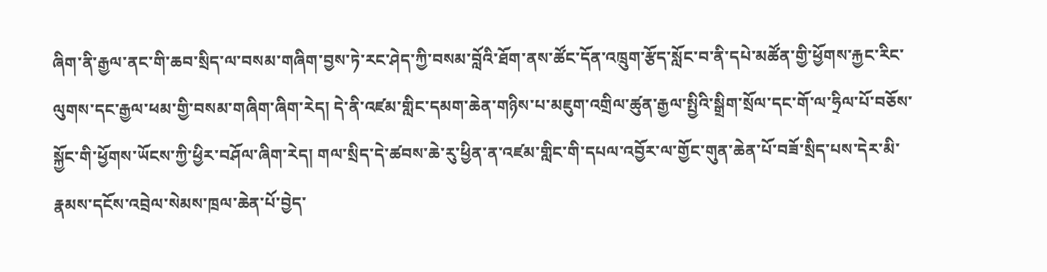ཞིག་ནི་རྒྱལ་ནང་གི་ཆབ་སྲིད་ལ་བསམ་གཞིག་བྱས་ཏེ་རང་ཤེད་ཀྱི་བསམ་བློའི་ཐོག་ནས་ཚོང་དོན་འཁྲུག་རྩོད་སློང་བ་ནི་དཔེ་མཚོན་གྱི་ཕྱོགས་རྐྱང་རིང་ལུགས་དང་རྒྱལ་ཕམ་གྱི་བསམ་གཞིག་ཞིག་རེད། དེ་ནི་འཛམ་གླིང་དམག་ཆེན་གཉིས་པ་མཇུག་འགྲིལ་ཚུན་རྒྱལ་སྤྱིའི་སྒྲིག་སྲོལ་དང་གོ་ལ་ཧྲིལ་པོ་བཅོས་སྐྱོང་གི་ཕྱོགས་ཡོངས་ཀྱི་ཕྱིར་བཤོལ་ཞིག་རེད། གལ་སྲིད་དེ་ཚབས་ཆེ་རུ་ཕྱིན་ན་འཛམ་གླིང་གི་དཔལ་འབྱོར་ལ་གྱོང་གུན་ཆེན་པོ་བཟོ་སྲིད་པས་དེར་མི་རྣམས་དངོས་འབྲེལ་སེམས་ཁྲལ་ཆེན་པོ་བྱེད་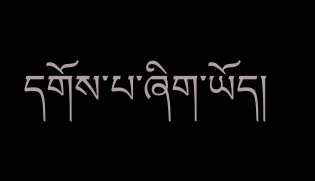དགོས་པ་ཞིག་ཡོད།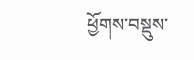ཕྱོགས་བསྡུས་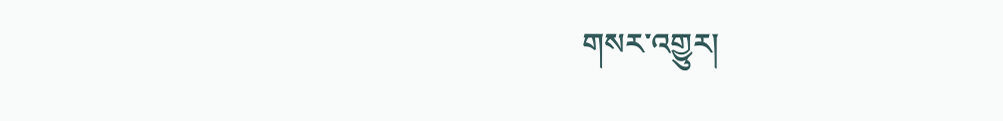གསར་འགྱུར།